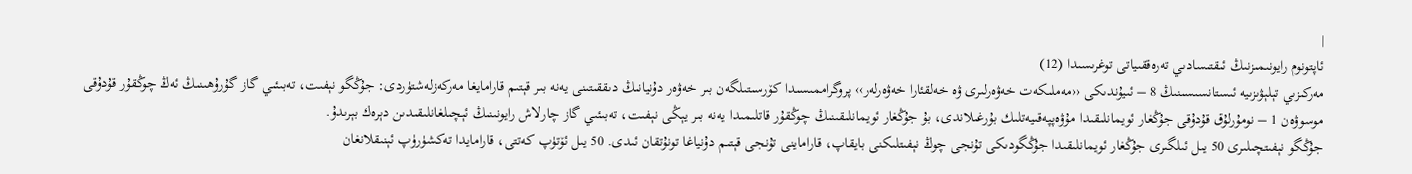|
ئاپتونوم رايونىمىزنىڭ ئىقتىسادىي تەرەققىياتى توغرىسىدا (12)
مەركىزىي تېلېۋىزىيە ئىستانسىسىنىڭ 8 – ئىيۇندىكى ‹‹مەملىكەت خەۋەرلىرى ۋە خەلقئارا خەۋەرلەر›› پروگراممىسىدا كۆرسىتىلگەن بىر خەۋەر دۇنيانىڭ دىققىتىنى يەنە بىر قېتىم قارامايغا مەركەزلەشتۈردى: جۇڭگو نېفىت، تەبىئىي گاز گۇرۇھىنىڭ ئەڭ چوڭقۇر قۇدۇقى موسوۋەن 1 – نومۇرلۇق قۇدۇقى جۇڭغار ئويمانلىقىدا مۇۋەپپەقىيەتلىك بۇرغىلاندى، بۇ جۇڭغار ئويمانلىقىنىڭ چوڭقۇر قاتلىمىدا يەنە بىر يېڭى نېفىت، تەبىئىي گاز چارلاش رايونىنىڭ ئېچىلغانلىقىدىن دېرەك بېرىدۇ.
جۇڭگو نېفىتچىلىرى 50 يىل ئىلگىرى جۇڭغار ئويمانلىقىدا جۇڭگودىكى تۇنجى چوڭ نېفىتلىكنى بايقاپ، قاراماينى تۇنجى قېتىم دۇنياغا تونۇتقان ئىدى. 50 يىل ئۆتۈپ كەتتى، قارامايدا تەكشۈرۈپ ئېنىقلانغان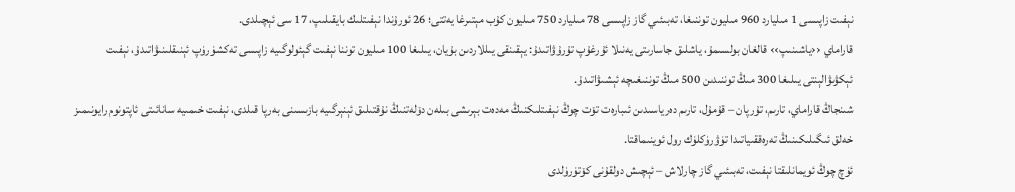نېفىت زاپىسى 1 مىليارد 960 مىليون توننىغا، تەبىئىي گاز زاپىسى 78 مىليارد 750 مىليون كۇب مېتىرغا يەتتى؛ 26 ئورۇندا نېفىتلىك بايقىلىپ، 17 سى ئېچىلدى.
قاراماي ‹‹ياشىنىپ›› قالغان بولسىمۇ، ياشلىق جاسارىتى يەنىلا ئۇرغۇپ تۇرۇۋاتىدۇ: يېقىنقى يىللاردىن بۇيان، يىلىغا 100 مىليون توننا نېفىت گېئولوگىيە زاپىسى تەكشۈرۈپ ئېنىقلىنىۋاتىدۇ، نېفىت ئېكۋىۋالېنتى يىلىغا 300 مىڭ توننىدىن 500 مىڭ توننىغىچە ئېشىۋاتىدۇ.
شىنجاڭ قاراماي، تارىم، تۇرپان – قۇمۇل، تارىم دەرياسىدىن ئىبارەت تۆت چوڭ نېفىتلىكنىڭ مەدەت بېرىشى بىلەن دۆلەتنىڭ نۇقتىلىق ئېنېرگىيە بازىسىنى بەرپا قىلدى، نېفىت خىمىيە سانائىتى ئاپتونوم رايونىمىز خەلق ئىگىلىكىنىڭ تەرەققىياتىدا تۈۋرۈكلۈك رول ئوينىماقتا.
ئۈچ چوڭ ئويمانلىقتا نېفىت، تەبىئىي گاز چارلاش – ئېچىش دولقۇنى كۆتۈرۈلدى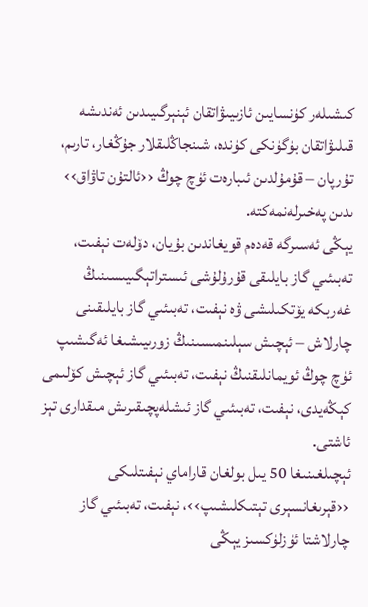كىشىلەر كۈنسايىن ئازىيىۋاتقان ئېنېرگىيىدىن ئەندىشە قىلىۋاتقان بۈگۈنكى كۈندە، شىنجاڭلىقلار جۇڭغار، تارىم، تۇرپان – قۇمۇلدىن ئىبارەت ئۈچ چوڭ ‹‹ئالتۇن تاۋاق›› ىدىن پەخىرلەنمەكتە.
يېڭى ئەسىرگە قەدەم قويغاندىن بۇيان، دۆلەت نېفىت، تەبىئىي گاز بايلىقى قۇرۇلۇشى ئىستراتېگىيىسىنىڭ غەربكە يۆتكىلىشى ۋە نېفىت، تەبىئىي گاز بايلىقىنى چارلاش – ئېچىش سېلىنمىسىنىڭ زورىيىشىغا ئەگىشىپ ئۈچ چوڭ ئويمانلىقنىڭ نېفىت، تەبىئىي گاز ئېچىش كۆلىمى كېڭەيدى، نېفىت، تەبىئىي گاز ئىشلەپچىقىرىش مىقدارى تېز ئاشتى.
ئېچىلغىنىغا 50 يىل بولغان قاراماي نېفىتلىكى ‹‹قېرىغانسېرى تېتىكلىشىپ››، نېفىت، تەبىئىي گاز چارلاشتا ئۈزلۈكسىز يېڭى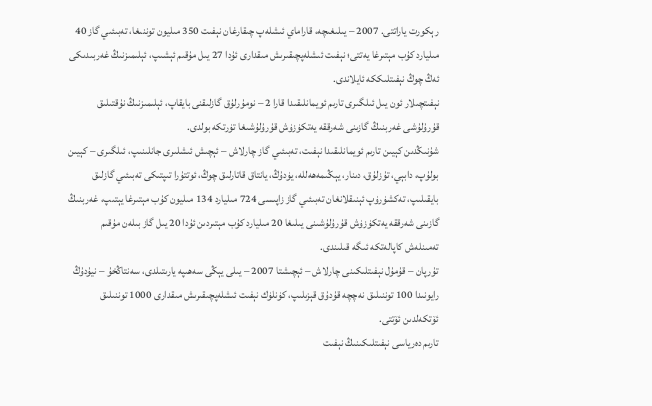رېكورت ياراتتى. 2007 – يىلىغىچە، قاراماي ئىشلەپ چىقارغان نېفىت 350 مىليون توننىغا، تەبىئىي گاز 40 مىليارد كۇب مېتىرغا يەتتى؛ نېفىت ئىشلەپچىقىرىش مىقدارى ئۇدا 27 يىل مۇقىم ئېشىپ، ئېلىمىزنىڭ غەربىدىكى ئەڭ چوڭ نېفىتلىككە ئايلاندى.
نېفىتچىلار ئون يىل ئىلگىرى تارىم ئويمانلىقىدا قارا 2 – نومۇرلۇق گازلىقنى بايقاپ، ئېلىمىزنىڭ نۇقتىلىق قۇرۇلۇشى غەربنىڭ گازىنى شەرققە يەتكۈزۈش قۇرۇلۇشىغا تۈرتكە بولدى.
شۇنىڭدىن كېيىن تارىم ئويمانلىقىدا نېفىت، تەبىئىي گاز چارلاش – ئېچىش ئىشلىرى جانلىنىپ، ئىلگىرى – كېيىن بولۇپ، دابېي، تۇزلۇق، دىنار، يېڭىمەھەللە، يۈدۇڭ، يانتاق قاتارلىق چوڭ، ئوتتۇرا تىپتىكى تەبىئىي گازلىق بايقىلىپ، تەكشۈرۈپ ئېنىقلانغان تەبىئىي گاز زاپىسى 724 مىليارد 134 مىليون كۇب مېتىرغا يېتىپ، غەربنىڭ گازىنى شەرققە يەتكۈزۈش قۇرۇلۇشىنى يىلىغا 20 مىليارد كۇب مېتىردىن ئۇدا 20 يىل گاز بىلەن مۇقىم تەمىنلەش كاپالەتكە ئىگە قىلىندى.
تۇرپان – قۇمۇل نېفىتلىكىنى چارلاش – ئېچىشتا 2007 – يىلى يېڭى سەھىپە يارىتىلدى، سەنتاڭخۇ – نيۇدۇڭ رايونىدا 100 توننىلىق نەچچە قۇدۇق قېزىلىپ، كۈنلۈك نېفىت ئىشلەپچىقىرىش مىقدارى 1000 توننىلىق ئۆتكەلدىن ئۆتتى.
تارىم دەرياسى نېفىتلىكىنىڭ نېفىت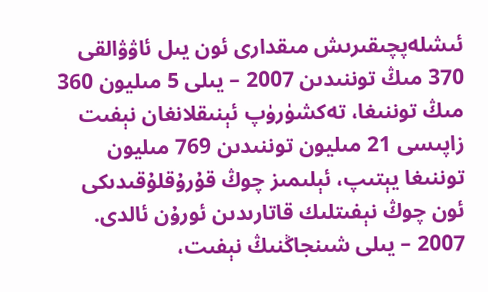ئىشلەپچىقىرىش مىقدارى ئون يىل ئاۋۋالقى 370 مىڭ توننىدىن 2007 – يىلى 5 مىليون 360 مىڭ توننىغا، تەكشۈرۈپ ئېنىقلانغان نېفىت زاپىسى 21 مىليون توننىدىن 769 مىليون توننىغا يېتىپ، ئېلىمىز چوڭ قۇرۇقلۇقىدىكى ئون چوڭ نېفىتلىك قاتارىدىن ئورۇن ئالدى.
2007 – يىلى شىنجاڭنىڭ نېفىت،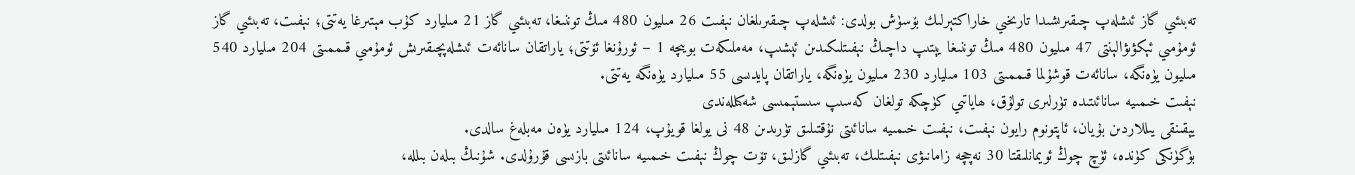تەبىئىي گاز ئىشلەپ چىقىرىشىدا تارىخىي خاراكتېرلىك بۆسۈش بولدى: ئىشلەپ چىقىرىلغان نېفىت 26 مىليون 480 مىڭ توننىغا، تەبىئىي گاز 21 مىليارد كۇب مېتىرغا يەتتى؛ نېفىت، تەبىئىي گاز ئومۇمىي ئېكۋىۋالېنتى 47 مىليون 480 مىڭ توننىغا يېتىپ داچىڭ نېفىتلىكىدىن ئېشىپ، مەملىكەت بويىچە 1 – ئورۇنغا ئۆتتى؛ ياراتقان سانائەت ئىشلەپچىقىرىش ئومۇمىي قىممىتى 204 مىليارد 540 مىليون يۈەنگە، سانائەت قوشۇلما قىممىتى 103 مىليارد 230 مىليون يۈەنگە، ياراتقان پايدىسى 55 مىليارد يۈەنگە يەتتى.
نېفىت خىمىيە سانائىتىدە تۈرلىرى تولۇق، ھاياتىي كۈچكە تولغان كەسىپ سىستېمىسى شەكىللەندى
يېقىنقى يىللاردىن بۇيان، ئاپتونوم رايون نېفىت، نېفىت خىمىيە سانائىتى نۇقتىلىق تۈرىدىن 48 نى يولغا قويۇپ، 124 مىليارد يۈەن مەبلەغ سالدى.
بۈگۈنكى كۈندە، ئۈچ چوڭ ئويمانلىقتا 30 نەچچە زامانىۋى نېفىتلىك، تەبىئىي گازلىق، تۆت چوڭ نېفىت خىمىيە سانائىتى بازىسى قۇرۇلدى. شۇنىڭ بىلەن بىللە،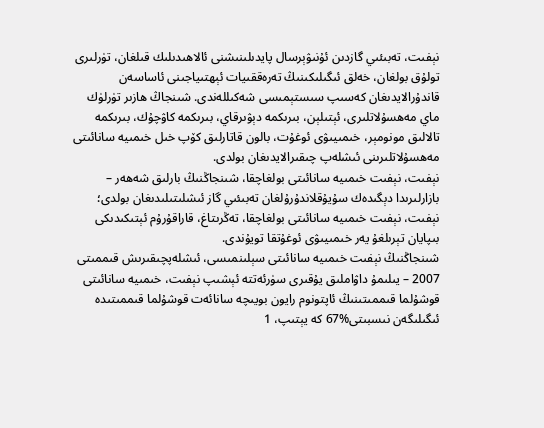نېفىت، تەبىئىي گازدىن ئۇنىۋېرسال پايدىلىنىشنى ئالاھىدىلىك قىلغان، تۈرلىرى تولۇق بولغان، خەلق ئىگىلىكىنىڭ تەرەققىيات ئېھتىياجىنى ئاساسەن قاندۇرالايدىغان كەسىپ سىستېمىسى شەكىللەندى. شىنجاڭ ھازىر تۈرلۈك ماي مەھسۇلاتلىرى، ئېتىلېن، بىرىكمە دېۋىرقاي، بىرىكمە كاۋچۇك، بىرىكمە تالالىق مونومېر، خىمىيىۋى ئوغۇت، بالون قاتارلىق كۆپ خىل خىمىيە سانائىتى مەھسۇلاتلىرىنى ئىشلەپ چىقىرالايدىغان بولدى.
نېفىت، نېفىت خىمىيە سانائىتى بولغاچقا، شىنجاڭنىڭ بارلىق شەھەر – بازارلىرىدا دېگىدەك سۇيۇقلاندۇرۇلغان تەبىئىي گاز ئىشلىتىلىدىغان بولدى؛ نېفىت، نېفىت خىمىيە سانائىتى بولغاچقا، تەڭرىتاغ، قاراقۇرۇم ئېتىكىدىكى بىپايان تېرىلغۇ يەر خىمىيىۋى ئوغۇتقا تويۇندى.
شىنجاڭنىڭ نېفىت خىمىيە سانائىتى سېلىنمىسى، ئىشلەپچىقىرىش قىممىتى 2007 – يىلىمۇ داۋاملىق يۇقىرى سۈرئەتتە ئېشىپ نېفىت، خىمىيە سانائىتى قوشۇلما قىممىتىنىڭ ئاپتونوم رايون بويىچە سانائەت قوشۇلما قىممىتىدە ئىگىلىگەن نىسبىتى%67 كە يېتىپ، 1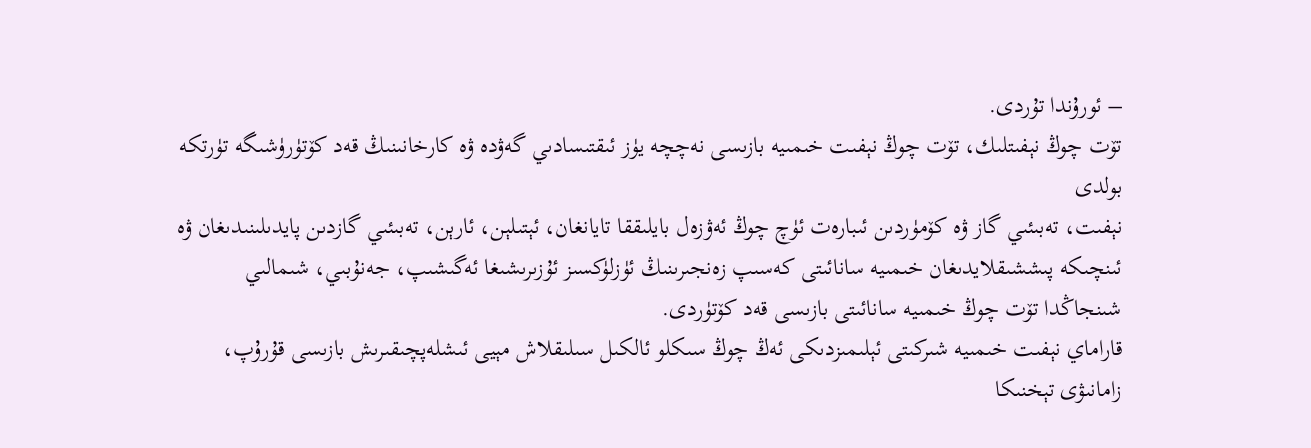– ئورۇندا تۇردى.
تۆت چوڭ نېفىتلىك، تۆت چوڭ نېفىت خىمىيە بازىسى نەچچە يۈز ئىقتىسادىي گەۋدە ۋە كارخانىنىڭ قەد كۆتۈرۈشىگە تۈرتكە بولدى
نېفىت، تەبىئىي گاز ۋە كۆمۈردىن ئىبارەت ئۈچ چوڭ ئەۋزەل بايلىققا تايانغان، ئېتىلېن، ئارېن، تەبىئىي گازدىن پايدىلىنىدىغان ۋە ئىنچىكە پىششىقلايدىغان خىمىيە سانائىتى كەسىپ زەنجىرىنىڭ ئۈزلۈكسىز ئۇزىرىشىغا ئەگىشىپ، جەنۇبىي، شىمالىي شىنجاڭدا تۆت چوڭ خىمىيە سانائىتى بازىسى قەد كۆتۈردى.
قاراماي نېفىت خىمىيە شىركىتى ئېلىمىزدىكى ئەڭ چوڭ سىكلو ئالكىل سىلىقلاش مېيى ئىشلەپچىقىرىش بازىسى قۇرۇپ، زامانىۋى تېخنىكا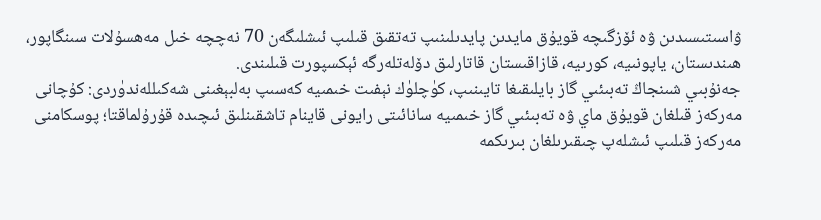ۋاسىتىسىدىن ۋە ئۆزگىچە قويۇق مايدىن پايدىلىنىپ تەتقىق قىلىپ ئىشلىگەن 70 نەچچە خىل مەھسۇلات سىنگاپور، ھىندىستان، ياپونىيە، كورىيە، قازاقىستان قاتارلىق دۆلەتلەرگە ئېكسپورت قىلىندى.
جەنۇبىي شىنجاڭ تەبىئىي گاز بايلىقىغا تايىنىپ، كۈچلۈك نېفىت خىمىيە كەسىپ بەلبېغىنى شەكىللەندۈردى: كۇچانى مەركەز قىلغان قويۇق ماي ۋە تەبىئىي گاز خىمىيە سانائىتى رايونى قاينام تاشقىنلىق ئىچىدە قۇرۇلماقتا؛ پوسكامنى مەركەز قىلىپ ئىشلەپ چىقىرىلغان بىرىكمە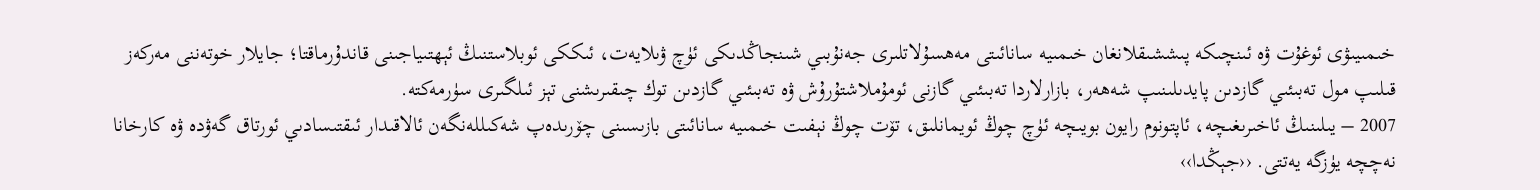خىمىيىۋى ئوغۇت ۋە ئىنچىكە پىششىقلانغان خىمىيە سانائىتى مەھسۇلاتلىرى جەنۇبىي شىنجاڭدىكى ئۈچ ۋىلايەت، ئىككى ئوبلاستنىڭ ئېھتىياجىنى قاندۇرماقتا؛ جايلار خوتەننى مەركەز قىلىپ مول تەبىئىي گازدىن پايدىلىنىپ شەھەر، بازارلاردا تەبىئىي گازنى ئومۇملاشتۇرۇش ۋە تەبىئىي گازدىن توك چىقىرىشنى تېز ئىلگىرى سۈرمەكتە.
2007 – يىلىنىڭ ئاخىرىغىچە، ئاپتونوم رايون بويىچە ئۈچ چوڭ ئويمانلىق، تۆت چوڭ نېفىت خىمىيە سانائىتى بازىسىنى چۆرىدەپ شەكىللەنگەن ئالاقىدار ئىقتىسادىي ئورتاق گەۋدە ۋە كارخانا نەچچە يۈزگە يەتتى. ‹‹جېڭدا››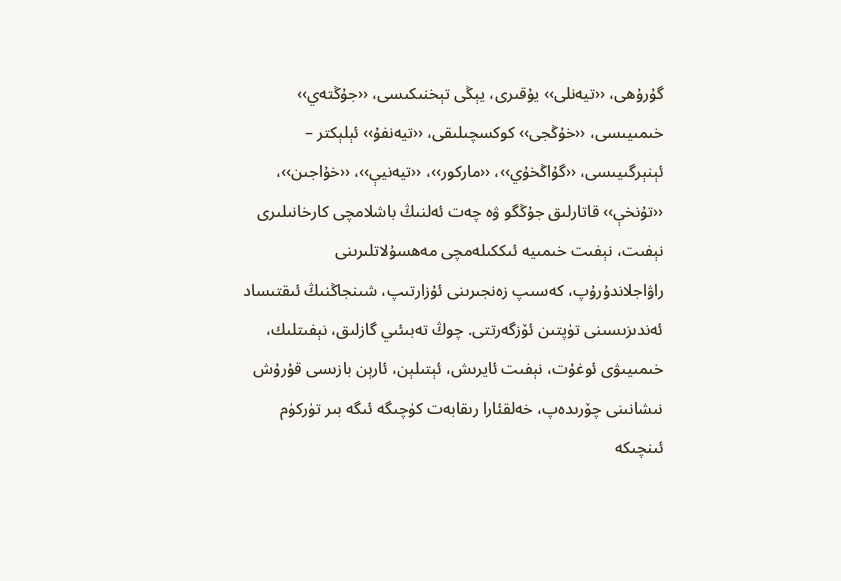گۇرۇھى، ‹‹تيەنلى›› يۇقىرى، يېڭى تېخنىكىسى، ‹‹جۇڭتەي›› خىمىيىسى، ‹‹خۇڭجى›› كوكسچىلىقى، ‹‹تيەنفۇ›› ئېلېكتر – ئېنېرگىيىسى، ‹‹گۇاڭخۇي››، ‹‹ماركور››، ‹‹تيەنيې››، ‹‹خۇاجىن››، ‹‹تۇنخې›› قاتارلىق جۇڭگو ۋە چەت ئەلنىڭ باشلامچى كارخانىلىرى نېفىت، نېفىت خىمىيە ئىككىلەمچى مەھسۇلاتلىرىنى راۋاجلاندۇرۇپ، كەسىپ زەنجىرىنى ئۇزارتىپ، شىنجاڭنىڭ ئىقتىساد ئەندىزىسىنى تۈپتىن ئۆزگەرتتى. چوڭ تەبىئىي گازلىق، نېفىتلىك، خىمىيىۋى ئوغۇت، نېفىت ئايرىش، ئېتىلېن، ئارېن بازىسى قۇرۇش نىشانىنى چۆرىدەپ، خەلقئارا رىقابەت كۈچىگە ئىگە بىر تۈركۈم ئىنچىكە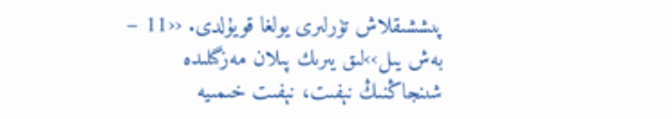پىششىقلاش تۈرلىرى يولغا قويۇلدى. ‹‹11 – بەش يىل››لىق يىرىك پىلان مەزگىلىدە شىنجاڭنىڭ نېفىت، نېفىت خىمىيە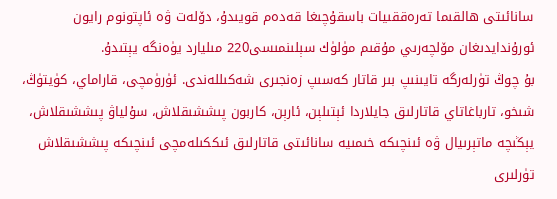سانائىتى ھالقىما تەرەققىيات باسقۇچىغا قەدەم قويىدۇ، دۆلەت ۋە ئاپتونوم رايون ئورۇندايدىغان مۆلچەرىي مۇقىم مۈلۈك سېلىنمىسى220 مىليارد يۈەنگە يېتىدۇ.
بۇ چوڭ تۈرلەرگە تايىنىپ بىر قاتار كەسىپ زەنجىرى شەكىللەندى. ئۈرۈمچى، قاراماي، كۈيتۈڭ، شىخو، تارباغاتاي قاتارلىق جايلاردا ئېتىلېن، ئارېن، كاربون پىششىقلاش، سۇلياۋ پىششىقلاش، يېڭىچە ماتېرىيال ۋە ئىنچىكە خىمىيە سانائىتى قاتارلىق ئىككىلەمچى ئىنچىكە پىششىقلاش تۈرلىرى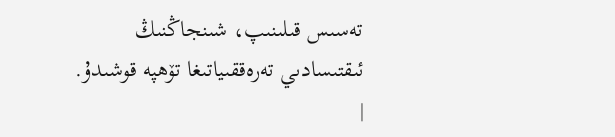تەسىس قىلىنىپ، شىنجاڭنىڭ ئىقتىسادىي تەرەققىياتىغا تۆھپە قوشىدۇ.
|